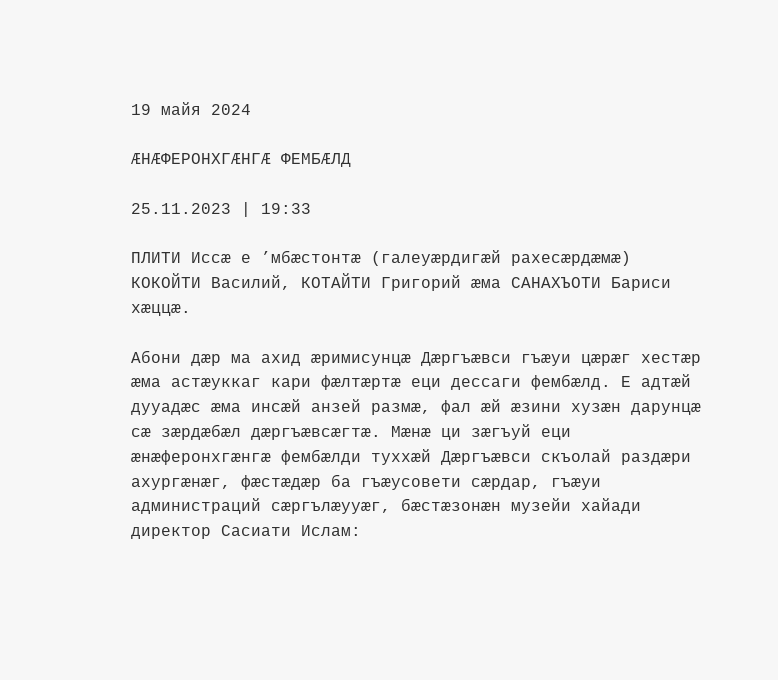19 майя 2024

ÆНÆФЕРОНХГÆНГÆ ФЕМБÆЛД

25.11.2023 | 19:33

ПЛИТИ Иссæ е ’мбæстонтæ (галеуæрдигæй рахесæрдæмæ) КОКОЙТИ Василий, КОТАЙТИ Григорий æма САНАХЪОТИ Бариси хæццæ.

Абони дæр ма ахид æримисунцæ Дæргъæвси гъæуи цæрæг хестæр æма астæуккаг кари фæлтæртæ еци дессаги фембæлд. Е адтæй дууадæс æма инсæй анзей размæ, фал æй æзини хузæн дарунцæ сæ зæрдæбæл дæргъæвсæгтæ. Мæнæ ци зæгъуй еци æнæферонхгæнгæ фембæлди туххæй Дæргъæвси скъолай раздæри ахургæнæг, фæстæдæр ба гъæусовети сæрдар, гъæуи администраций сæргълæууæг, бæстæзонæн музейи хайади директор Сасиати Ислам: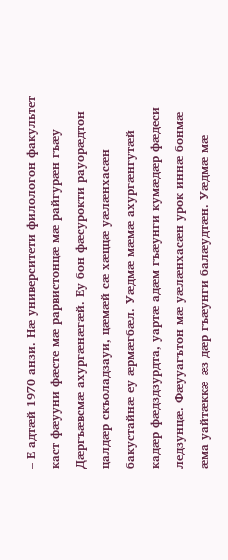– Е адтæй 1970 анзи. Нæ университети филологон факультет каст фæууни фæсте мæ рарвистонцæ мæ райгурæн гъæу Дæргъæвсмæ ахургæнæгæй. Еу бон фæсурокти рауорæдтон цалдæр скъоладзауи, цæмæй сæ хæццæ уæлæнхасæн бакустайнæ еу æрмæгбæл. Уæдмæ мæмæ ахургæнгутæй кадæр фæдздзурдта, уартæ адæм гъæунги кумæдæр фæдеси ледзунцæ. Фæууагътон мæ уæлæнхасæн урок иннæ бонмæ æма уайтæккæ æз дæр гъæунги балæудтæн. Уæдмæ мæ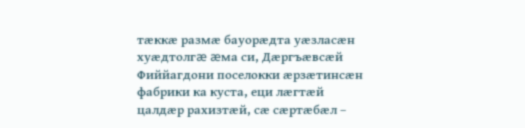тæккæ размæ бауорæдта уæзласæн хуæдтолгæ æма си, Дæргъæвсæй Фиййагдони поселокки æрзæтинсæн фабрики ка куста, еци лæгтæй цалдæр рахизтæй, сæ сæртæбæл –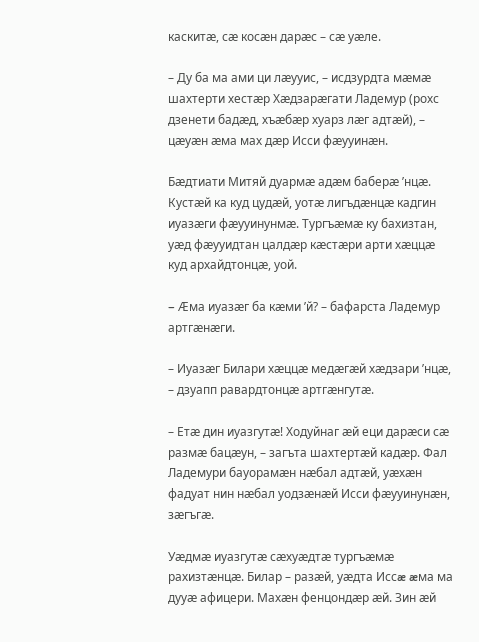каскитæ, сæ косæн дарæс – сæ уæле.

– Ду ба ма ами ци лæууис, – исдзурдта мæмæ шахтерти хестæр Хæдзарæгати Ладемур (рохс дзенети бадæд, хъæбæр хуарз лæг адтæй), – цæуæн æма мах дæр Исси фæууинæн.

Бæдтиати Митяй дуармæ адæм баберæ ’нцæ. Кустæй ка куд цудæй, уотæ лигъдæнцæ кадгин иуазæги фæууинунмæ. Тургъæмæ ку бахизтан, уæд фæууидтан цалдæр кæстæри арти хæццæ куд архайдтонцæ, уой.

– Æма иуазæг ба кæми ’й? – бафарста Ладемур артгæнæги.

– Иуазæг Билари хæццæ медæгæй хæдзари ’нцæ, – дзуапп равардтонцæ артгæнгутæ.

– Етæ дин иуазгутæ! Ходуйнаг æй еци дарæси сæ размæ бацæун, – загъта шахтертæй кадæр. Фал Ладемури бауорамæн нæбал адтæй, уæхæн фадуат нин нæбал уодзæнæй Исси фæууинунæн, зæгъгæ.

Уæдмæ иуазгутæ сæхуæдтæ тургъæмæ рахизтæнцæ. Билар – разæй, уæдта Иссæ æма ма дууæ афицери. Махæн фенцондæр æй. Зин æй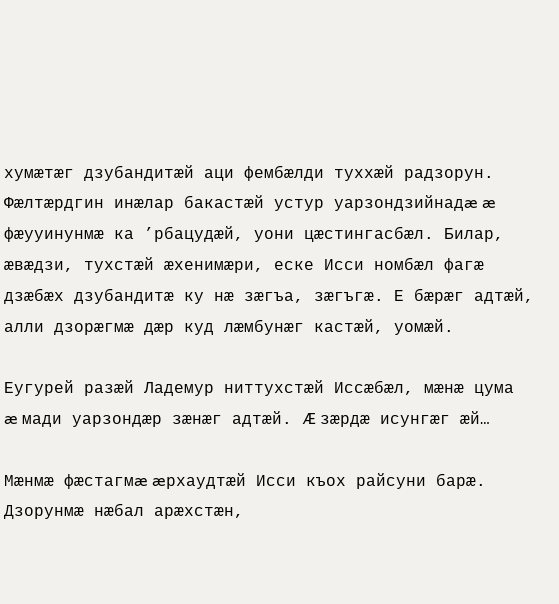хумæтæг дзубандитæй аци фембæлди туххæй радзорун. Фæлтæрдгин инæлар бакастæй устур уарзондзийнадæ æ фæууинунмæ ка ’рбацудæй, уони цæстингасбæл. Билар, æвæдзи, тухстæй æхенимæри, еске Исси номбæл фагæ дзæбæх дзубандитæ ку нæ зæгъа, зæгъгæ. Е бæрæг адтæй, алли дзорæгмæ дæр куд лæмбунæг кастæй, уомæй.

Еугурей разæй Ладемур ниттухстæй Иссæбæл, мæнæ цума æ мади уарзондæр зæнæг адтæй. Æ зæрдæ исунгæг æй…

Мæнмæ фæстагмæ æрхаудтæй Исси къох райсуни барæ. Дзорунмæ нæбал арæхстæн,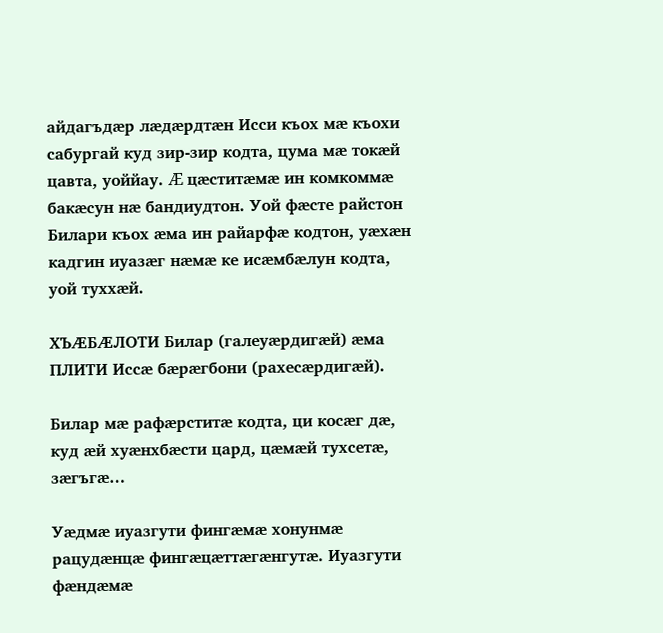айдагъдæр лæдæрдтæн Исси къох мæ къохи сабургай куд зир-зир кодта, цума мæ токæй цавта, уоййау. Æ цæститæмæ ин комкоммæ бакæсун нæ бандиудтон. Уой фæсте райстон Билари къох æма ин райарфæ кодтон, уæхæн кадгин иуазæг нæмæ ке исæмбæлун кодта, уой туххæй.

ХЪÆБÆЛОТИ Билар (галеуæрдигæй) æма ПЛИТИ Иссæ бæрæгбони (рахесæрдигæй).

Билар мæ рафæрститæ кодта, ци косæг дæ, куд æй хуæнхбæсти цард, цæмæй тухсетæ, зæгъгæ…

Уæдмæ иуазгути фингæмæ хонунмæ рацудæнцæ фингæцæттæгæнгутæ. Иуазгути фæндæмæ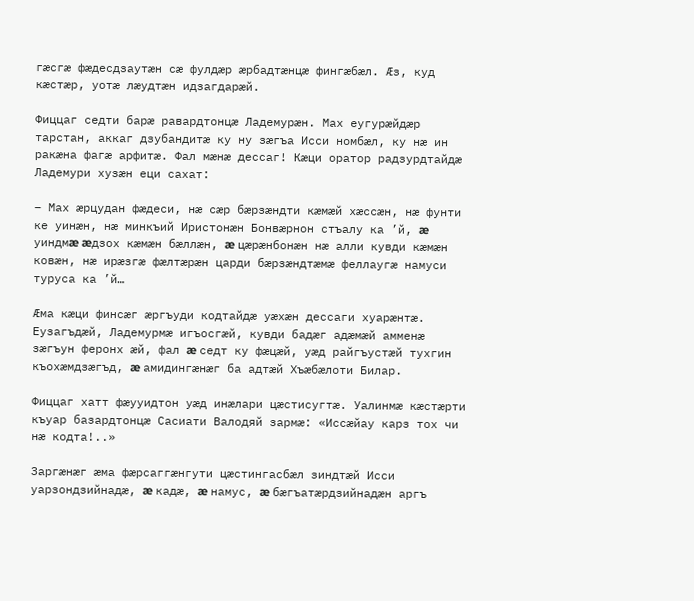гæсгæ фæдесдзаутæн сæ фулдæр æрбадтæнцæ фингæбæл. Æз, куд кæстæр, уотæ лæудтæн идзагдарæй.

Фиццаг седти барæ равардтонцæ Ладемурæн. Мах еугурæйдæр тарстан, аккаг дзубандитæ ку ну зæгъа Исси номбæл, ку нæ ин ракæна фагæ арфитæ. Фал мæнæ дессаг! Кæци оратор радзурдтайдæ Ладемури хузæн еци сахат:

– Мах æрцудан фæдеси, нæ сæр бæрзæндти кæмæй хæссæн, нæ фунти ке уинæн, нæ минкъий Иристонæн Бонвæрнон стъалу ка ’й, æ уиндмæ æдзох кæмæн бæллæн, æ цæрæнбонæн нæ алли кувди кæмæн ковæн, нæ ирæзгæ фæлтæрæн царди бæрзæндтæмæ феллаугæ намуси туруса ка ’й…

Æма кæци финсæг æргъуди кодтайдæ уæхæн дессаги хуарæнтæ. Еузагъдæй, Ладемурмæ игъосгæй, кувди бадæг адæмæй амменæ зæгъун феронх æй, фал æ седт ку фæцæй, уæд райгъустæй тухгин къохæмдзæгъд, æ амидингæнæг ба адтæй Хъæбæлоти Билар.

Фиццаг хатт фæууидтон уæд инæлари цæстисугтæ. Уалинмæ кæстæрти къуар базардтонцæ Сасиати Валодяй зармæ: «Иссæйау карз тох чи нæ кодта!..»

Заргæнæг æма фæрсаггæнгути цæстингасбæл зиндтæй Исси уарзондзийнадæ, æ кадæ, æ намус, æ бæгъатæрдзийнадæн аргъ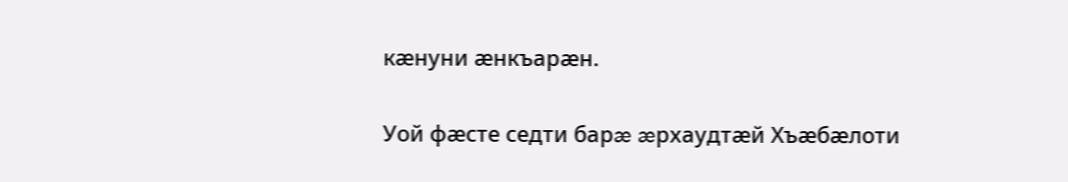кæнуни æнкъарæн.

Уой фæсте седти барæ æрхаудтæй Хъæбæлоти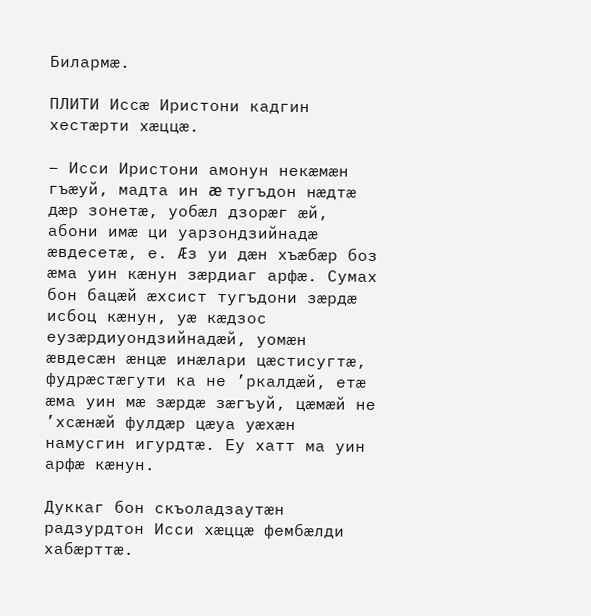Билармæ.

ПЛИТИ Иссæ Иристони кадгин хестæрти хæццæ.

– Исси Иристони амонун некæмæн гъæуй, мадта ин æ тугъдон нæдтæ дæр зонетæ, уобæл дзорæг æй, абони имæ ци уарзондзийнадæ æвдесетæ, е. Æз уи дæн хъæбæр боз æма уин кæнун зæрдиаг арфæ. Сумах бон бацæй æхсист тугъдони зæрдæ исбоц кæнун, уæ кæдзос еузæрдиуондзийнадæй, уомæн æвдесæн æнцæ инæлари цæстисугтæ, фудрæстæгути ка не ’ркалдæй, етæ æма уин мæ зæрдæ зæгъуй, цæмæй не ’хсæнæй фулдæр цæуа уæхæн намусгин игурдтæ. Еу хатт ма уин арфæ кæнун.

Дуккаг бон скъоладзаутæн радзурдтон Исси хæццæ фембæлди хабæрттæ.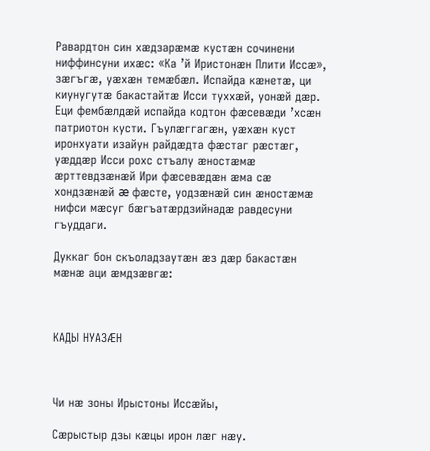Равардтон син хæдзарæмæ кустæн сочинени ниффинсуни ихæс: «Ка ’й Иристонæн Плити Иссæ», зæгъгæ, уæхæн темæбæл. Испайда кæнетæ, ци киунугутæ бакастайтæ Исси туххæй, уонæй дæр. Еци фембæлдæй испайда кодтон фæсевæди ’хсæн патриотон кусти. Гъулæггагæн, уæхæн куст иронхуати изайун райдæдта фæстаг рæстæг, уæддæр Исси рохс стъалу æностæмæ æрттевдзæнæй Ири фæсевæдæн æма сæ хондзæнæй æ фæсте, уодзæнæй син æностæмæ нифси мæсуг бæгъатæрдзийнадæ равдесуни гъуддаги.

Дуккаг бон скъоладзаутæн æз дæр бакастæн мæнæ аци æмдзæвгæ:



КАДЫ НУАЗÆН



Чи нæ зоны Ирыстоны Иссæйы,

Сæрыстыр дзы кæцы ирон лæг нæу.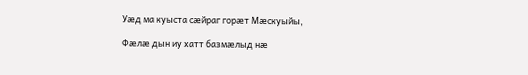Уæд ма куыста сæйраг горæт Мæскуыйы,

Фæлæ дын иу хатт базмæлыд нæ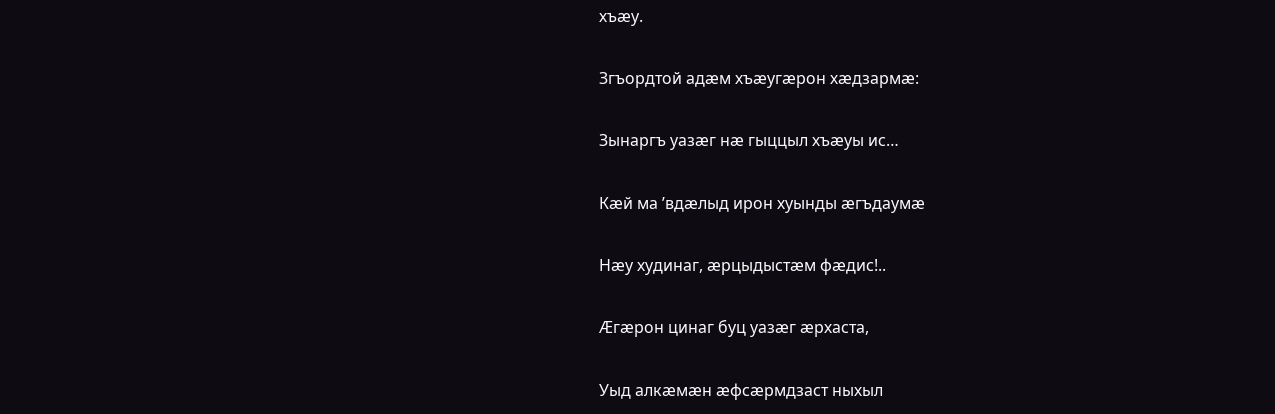хъæу.

Згъордтой адæм хъæугæрон хæдзармæ:

Зынаргъ уазæг нæ гыццыл хъæуы ис…

Кæй ма ’вдæлыд ирон хуынды æгъдаумæ

Нæу худинаг, æрцыдыстæм фæдис!..

Æгæрон цинаг буц уазæг æрхаста,

Уыд алкæмæн æфсæрмдзаст ныхыл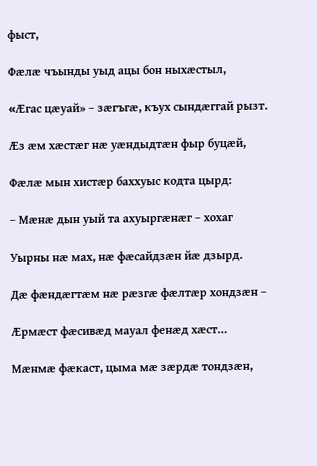фыст,

Фæлæ чъынды уыд ацы бон ныхæстыл,

«Æгас цæуай» – зæгъгæ, къух сындæггай рызт.

Æз æм хæстæг нæ уæндыдтæн фыр буцæй,

Фæлæ мын хистæр баххуыс кодта цырд:

– Мæнæ дын уый та ахуыргæнæг – хохаг

Уырны нæ мах, нæ фæсайдзæн йæ дзырд.

Дæ фæндæгтæм нæ рæзгæ фæлтæр хондзæн –

Æрмæст фæсивæд мауал фенæд хæст…

Мæнмæ фæкаст, цыма мæ зæрдæ тондзæн,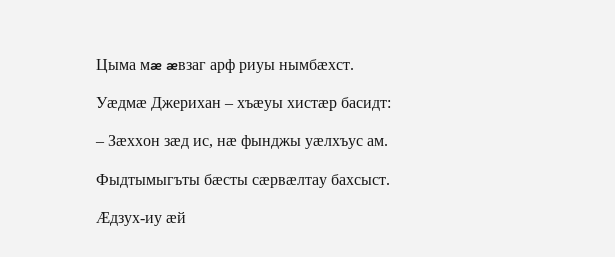Цыма мæ æвзаг арф риуы нымбæхст.

Уæдмæ Джерихан – хъæуы хистæр басидт:

– Зæххон зæд ис, нæ фынджы уæлхъус ам.

Фыдтымыгъты бæсты сæрвæлтау бахсыст.

Æдзух-иу æй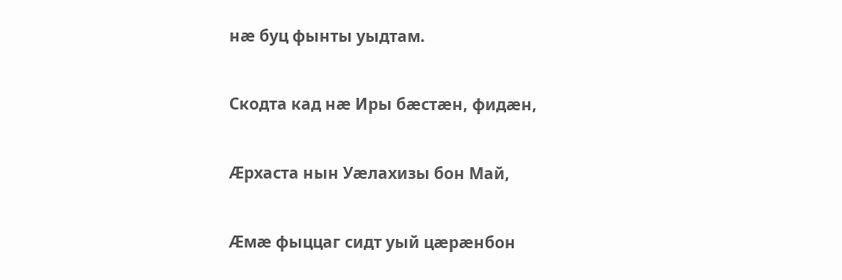нæ буц фынты уыдтам.

Скодта кад нæ Иры бæстæн, фидæн,

Æрхаста нын Уæлахизы бон Май,

Æмæ фыццаг сидт уый цæрæнбон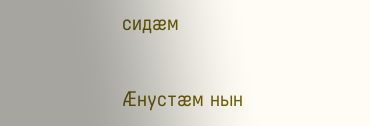сидæм

Æнустæм нын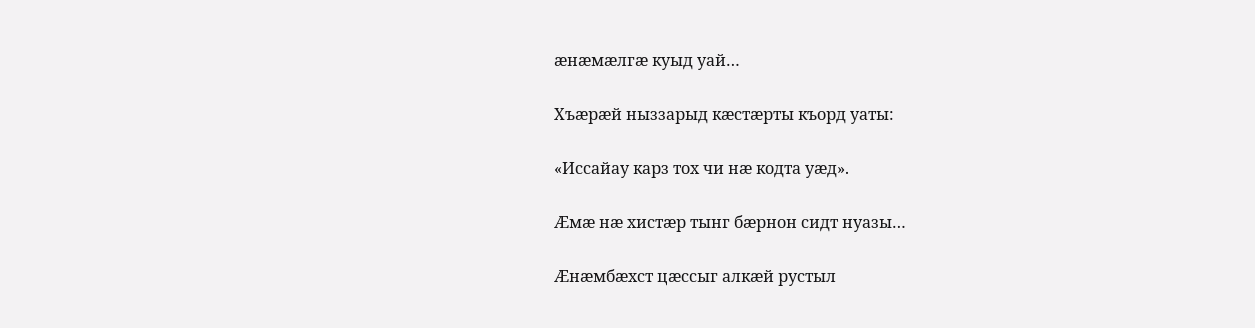æнæмæлгæ куыд уай…

Хъæрæй ныззарыд кæстæрты къорд уаты:

«Иссайау карз тох чи нæ кодта уæд».

Æмæ нæ хистæр тынг бæрнон сидт нуазы…

Æнæмбæхст цæссыг алкæй рустыл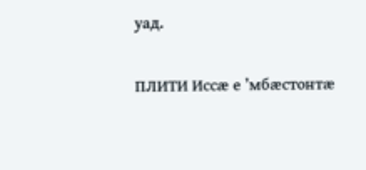уад.

ПЛИТИ Иссæ е ’мбæстонтæ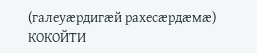(галеуæрдигæй рахесæрдæмæ) КОКОЙТИ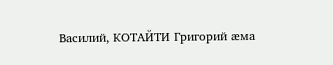Василий, КОТАЙТИ Григорий æма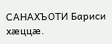САНАХЪОТИ Бариси хæццæ.